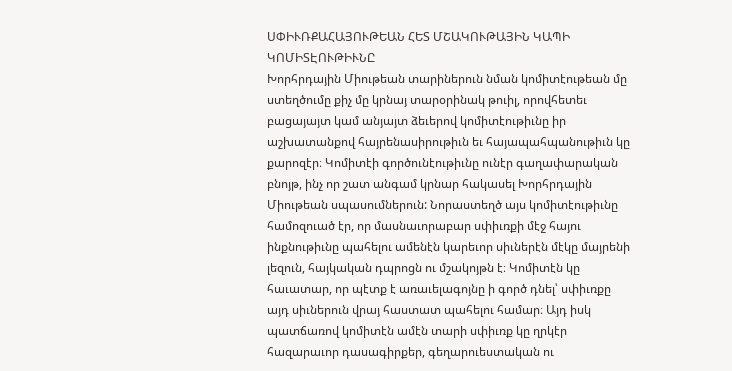ՍՓԻՒՌՔԱՀԱՅՈՒԹԵԱՆ ՀԵՏ ՄՇԱԿՈՒԹԱՅԻՆ ԿԱՊԻ ԿՈՄԻՏԷՈՒԹԻՒՆԸ
Խորհրդային Միութեան տարիներուն նման կոմիտէութեան մը ստեղծումը քիչ մը կրնայ տարօրինակ թուիլ, որովհետեւ բացայայտ կամ անյայտ ձեւերով կոմիտէութիւնը իր աշխատանքով հայրենասիրութիւն եւ հայապահպանութիւն կը քարոզէր։ Կոմիտէի գործունէութիւնը ունէր գաղափարական բնոյթ, ինչ որ շատ անգամ կրնար հակասել Խորհրդային Միութեան սպասումներուն: Նորաստեղծ այս կոմիտէութիւնը համոզուած էր, որ մասնաւորաբար սփիւռքի մէջ հայու ինքնութիւնը պահելու ամենէն կարեւոր սիւներէն մէկը մայրենի լեզուն, հայկական դպրոցն ու մշակոյթն է։ Կոմիտէն կը հաւատար, որ պէտք է առաւելագոյնը ի գործ դնել՝ սփիւռքը այդ սիւներուն վրայ հաստատ պահելու համար։ Այդ իսկ պատճառով կոմիտէն ամէն տարի սփիւռք կը ղրկէր հազարաւոր դասագիրքեր, գեղարուեստական ու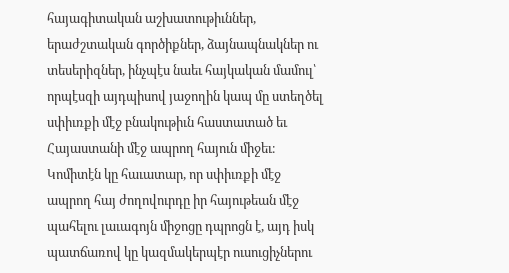հայագիտական աշխատութիւններ, երաժշտական գործիքներ, ձայնապնակներ ու տեսերիզներ, ինչպէս նաեւ հայկական մամուլ՝ որպէսզի այդպիսով յաջողին կապ մը ստեղծել սփիւռքի մէջ բնակութիւն հաստատած եւ Հայաստանի մէջ ապրող հայուն միջեւ։ Կոմիտէն կը հաւատար, որ սփիւռքի մէջ ապրող հայ ժողովուրդը իր հայութեան մէջ պահելու լաւագոյն միջոցը դպրոցն է, այդ իսկ պատճառով կը կազմակերպէր ուսուցիչներու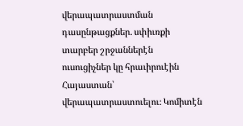վերապատրաստման դասընթացքներ. սփիւռքի տարբեր շրջաններէն ուսուցիչներ կը հրաւիրուէին Հայաստան՝ վերապատրաստուելու։ Կոմիտէն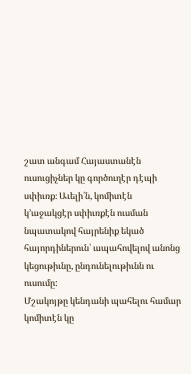շատ անգամ Հայաստանէն ուսուցիչներ կը գործուղէր դէպի սփիւռք։ Աւելի՛ն, կոմիտէն կ՚աջակցէր սփիւռքէն ուսման նպատակով հայրենիք եկած հայորդիներուն՝ ապահովելով անոնց կեցութիւնը, ընդունելութիւնն ու ուսումը:
Մշակոյթը կենդանի պահելու համար կոմիտէն կը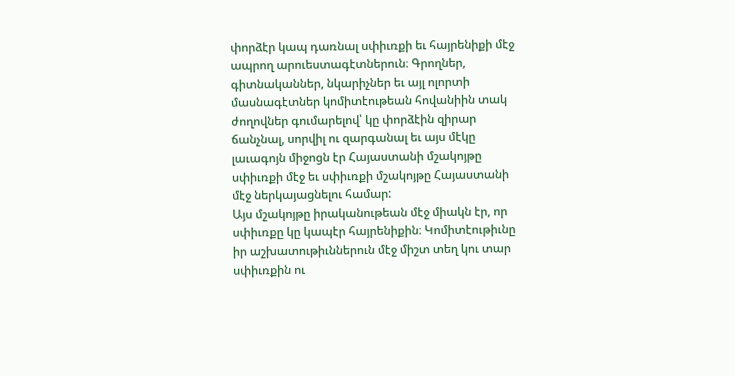փորձէր կապ դառնալ սփիւռքի եւ հայրենիքի մէջ ապրող արուեստագէտներուն։ Գրողներ, գիտնականներ, նկարիչներ եւ այլ ոլորտի մասնագէտներ կոմիտէութեան հովանիին տակ ժողովներ գումարելով՝ կը փորձէին զիրար ճանչնալ, սորվիլ ու զարգանալ եւ այս մէկը լաւագոյն միջոցն էր Հայաստանի մշակոյթը սփիւռքի մէջ եւ սփիւռքի մշակոյթը Հայաստանի մէջ ներկայացնելու համար:
Այս մշակոյթը իրականութեան մէջ միակն էր, որ սփիւռքը կը կապէր հայրենիքին։ Կոմիտէութիւնը իր աշխատութիւններուն մէջ միշտ տեղ կու տար սփիւռքին ու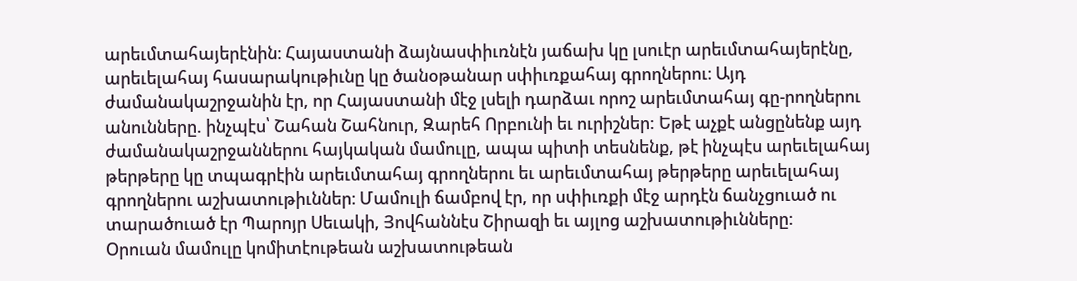արեւմտահայերէնին։ Հայաստանի ձայնասփիւռնէն յաճախ կը լսուէր արեւմտահայերէնը, արեւելահայ հասարակութիւնը կը ծանօթանար սփիւռքահայ գրողներու։ Այդ ժամանակաշրջանին էր, որ Հայաստանի մէջ լսելի դարձաւ որոշ արեւմտահայ գը-րողներու անունները. ինչպէս՝ Շահան Շահնուր, Զարեհ Որբունի եւ ուրիշներ: Եթէ աչքէ անցընենք այդ ժամանակաշրջաններու հայկական մամուլը, ապա պիտի տեսնենք, թէ ինչպէս արեւելահայ թերթերը կը տպագրէին արեւմտահայ գրողներու եւ արեւմտահայ թերթերը արեւելահայ գրողներու աշխատութիւններ։ Մամուլի ճամբով էր, որ սփիւռքի մէջ արդէն ճանչցուած ու տարածուած էր Պարոյր Սեւակի, Յովհաննէս Շիրազի եւ այլոց աշխատութիւնները:
Օրուան մամուլը կոմիտէութեան աշխատութեան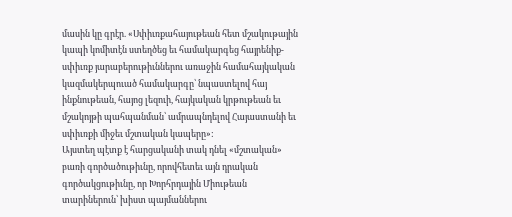մասին կը գրէր. «Սփիւռքահայութեան հետ մշակութային կապի կոմիտէն ստեղծեց եւ համակարգեց հայրենիք-սփիւռք յարաբերութիւններու առաջին համահայկական կազմակերպուած համակարգը՝ նպաստելով հայ ինքնութեան, հայոց լեզուի, հայկական կրթութեան եւ մշակոյթի պահպանման՝ ամրապնդելով Հայաստանի եւ սփիւռքի միջեւ մշտական կապերը»:
Այստեղ պէտք է հարցականի տակ դնել «մշտական» բառի գործածութիւնը, որովհետեւ այն դրական գործակցութիւնը, որ Խորհրդային Միութեան տարիներուն՝ խիստ պայմաններու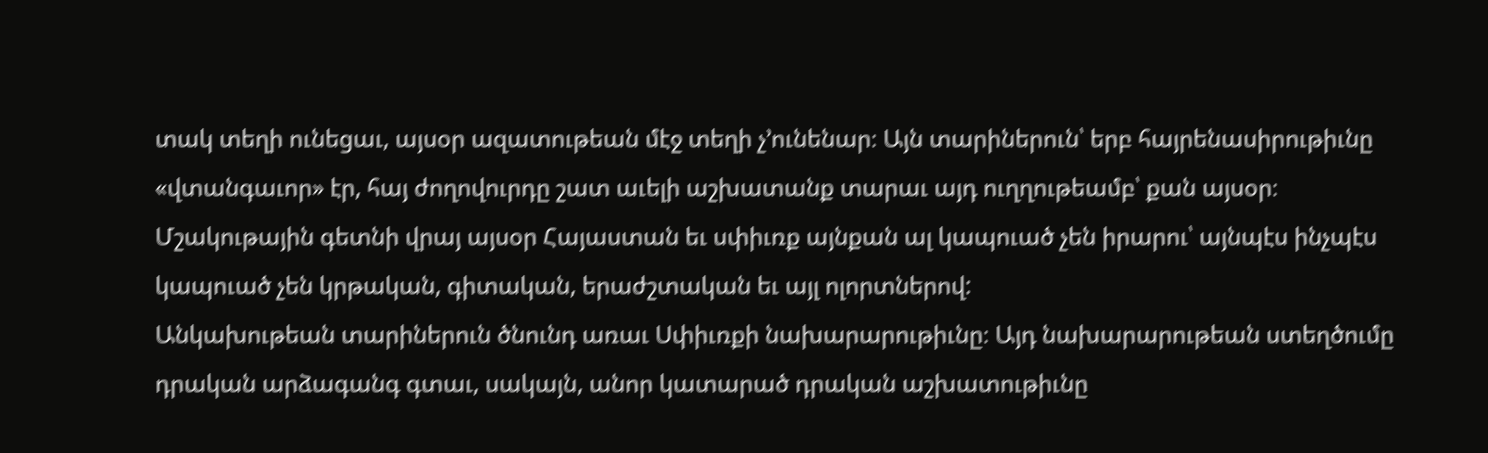տակ տեղի ունեցաւ, այսօր ազատութեան մէջ տեղի չ՚ունենար։ Այն տարիներուն՝ երբ հայրենասիրութիւնը «վտանգաւոր» էր, հայ ժողովուրդը շատ աւելի աշխատանք տարաւ այդ ուղղութեամբ՝ քան այսօր։ Մշակութային գետնի վրայ այսօր Հայաստան եւ սփիւռք այնքան ալ կապուած չեն իրարու՝ այնպէս ինչպէս կապուած չեն կրթական, գիտական, երաժշտական եւ այլ ոլորտներով:
Անկախութեան տարիներուն ծնունդ առաւ Սփիւռքի նախարարութիւնը։ Այդ նախարարութեան ստեղծումը դրական արձագանգ գտաւ, սակայն, անոր կատարած դրական աշխատութիւնը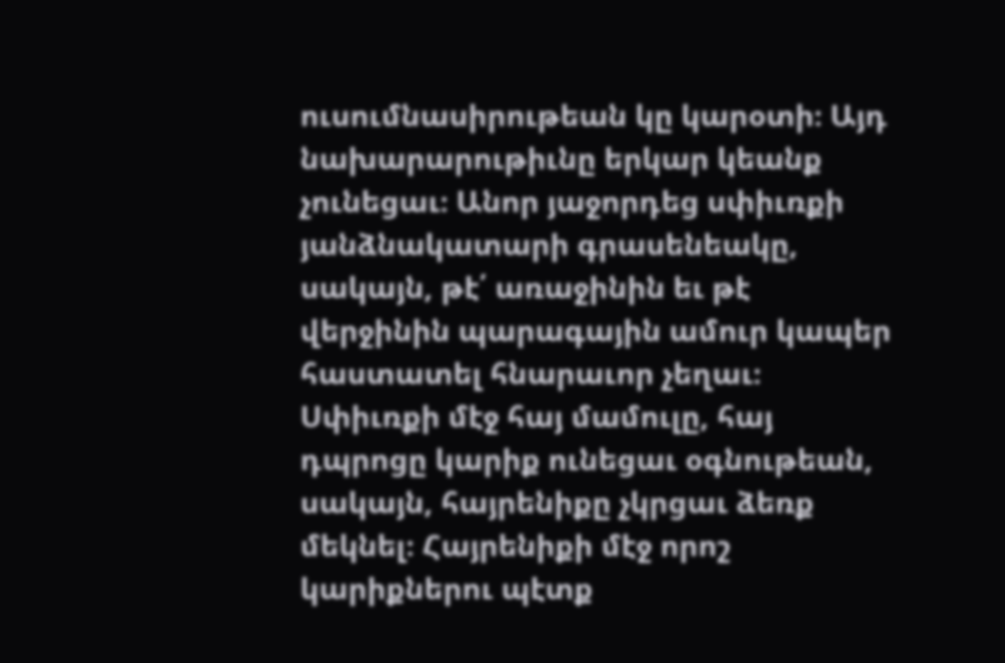ուսումնասիրութեան կը կարօտի։ Այդ նախարարութիւնը երկար կեանք չունեցաւ։ Անոր յաջորդեց սփիւռքի յանձնակատարի գրասենեակը, սակայն, թէ՛ առաջինին եւ թէ վերջինին պարագային ամուր կապեր հաստատել հնարաւոր չեղաւ։ Սփիւռքի մէջ հայ մամուլը, հայ դպրոցը կարիք ունեցաւ օգնութեան, սակայն, հայրենիքը չկրցաւ ձեռք մեկնել։ Հայրենիքի մէջ որոշ կարիքներու պէտք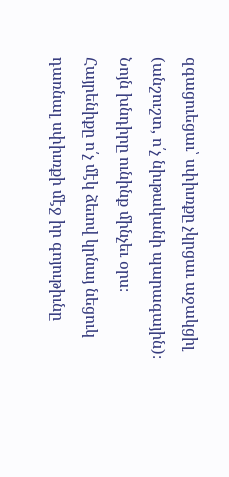զգացուեցաւ՝ սփիւռքը չկրցաւ աջակցիլ (անշուշտ, ո՛չ նիւթականի պարագային)։ Նոյն խնդիրը ունինք մինչեւ օրս։ Հայրենիքը ո՛չ մէկ ձեւով կրնայ նեցուկ դառնալ սփիւռքի մէջ իր գոյութիւնը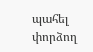պահել փորձող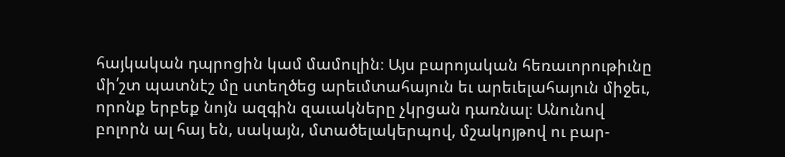հայկական դպրոցին կամ մամուլին։ Այս բարոյական հեռաւորութիւնը մի՛շտ պատնէշ մը ստեղծեց արեւմտահայուն եւ արեւելահայուն միջեւ, որոնք երբեք նոյն ազգին զաւակները չկրցան դառնալ։ Անունով բոլորն ալ հայ են, սակայն, մտածելակերպով, մշակոյթով ու բար-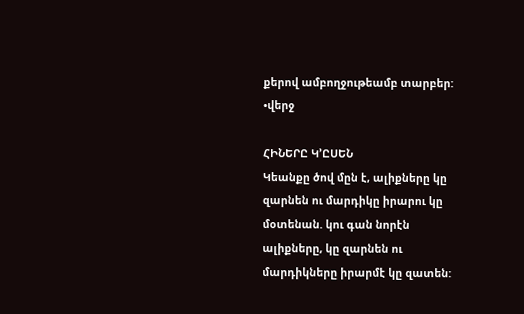քերով ամբողջութեամբ տարբեր:
•վերջ

ՀԻՆԵՐԸ Կ՚ԸՍԵՆ
Կեանքը ծով մըն է, ալիքները կը զարնեն ու մարդիկը իրարու կը մօտենան. կու գան նորէն ալիքները, կը զարնեն ու մարդիկները իրարմէ կը զատեն: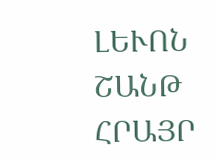ԼԵՒՈՆ ՇԱՆԹ
ՀՐԱՅՐ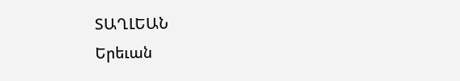ՏԱՂԼԵԱՆ
Երեւան